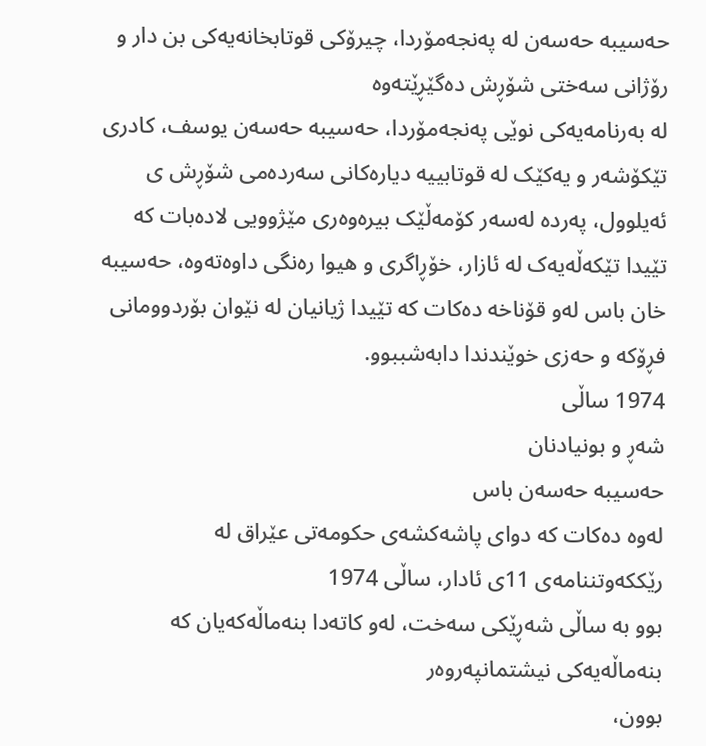حەسیبە حەسەن لە پەنجەمۆردا، چیرۆکی قوتابخانەیەکی بن دار و رۆژانی سەختی شۆڕش دەگێڕێتەوە
لە بەرنامەیەکی نوێی پەنجەمۆردا، حەسیبە حەسەن یوسف، کادری تێکۆشەر و یەکێک لە قوتابییە دیارەکانی سەردەمی شۆڕش ی ئەیلوول، پەردە لەسەر کۆمەڵێک بیرەوەری مێژوویی لادەبات کە تێیدا تێکەڵەیەک لە ئازار، خۆڕاگری و هیوا رەنگی داوەتەوە، حەسیبە خان باس لەو قۆناخە دەکات کە تێیدا ژیانیان لە نێوان بۆردوومانی فڕۆکە و حەزی خوێندندا دابەشببوو.
1974 ساڵی
شەڕ و بونیادنان
حەسیبە حەسەن باس
لەوە دەکات کە دوای پاشەکشەی حکومەتی عێراق لە رێککەوتننامەی 11ی ئادار، ساڵی 1974
بوو بە ساڵی شەڕێکی سەخت، لەو کاتەدا بنەماڵەکەیان کە بنەماڵەیەکی نیشتمانپەروەر
بوون،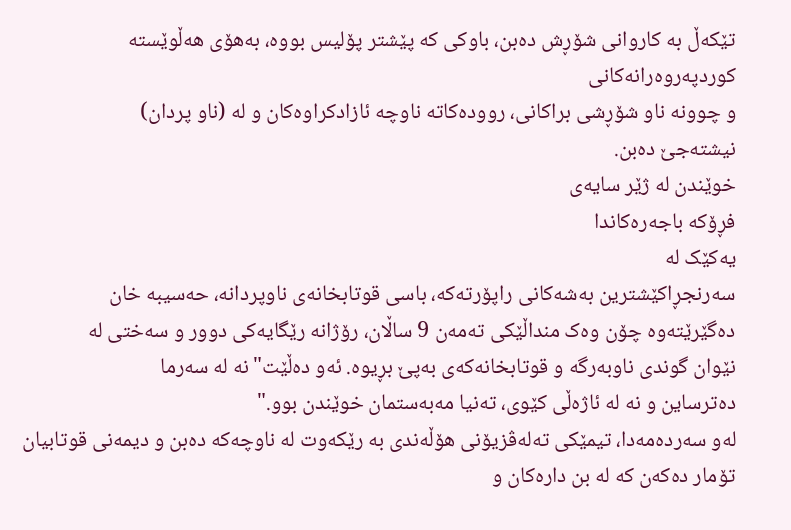تێکەڵ بە کاروانی شۆڕش دەبن، باوکی کە پێشتر پۆلیس بووە، بەهۆی هەڵوێستە کوردپەروەرانەکانی
و چوونە ناو شۆڕشی براکانی، روودەکاتە ناوچە ئازادکراوەکان و لە (ناو پردان)
نیشتەجێ دەبن.
خوێندن لە ژێر سایەی
فڕۆکە باجەرەکاندا
یەکێک لە
سەرنجڕاکێشترین بەشەکانی راپۆرتەکە، باسی قوتابخانەی ناوپردانە، حەسیبە خان
دەگێرێتەوە چۆن وەک منداڵێکی تەمەن 9 ساڵان، رۆژانە رێگایەکی دوور و سەختی لە
نێوان گوندی ناوبەرگە و قوتابخانەکەی بەپێ بڕیوە. ئەو دەڵێت"نە لە سەرما
دەترساین و نە لە ئاژەڵی کێوی، تەنیا مەبەستمان خوێندن بوو."
لەو سەردەمەدا، تیمێکی تەلەڤزیۆنی هۆڵەندی بە رێکەوت لە ناوچەکە دەبن و دیمەنی قوتابیان تۆمار دەکەن کە لە بن دارەکان و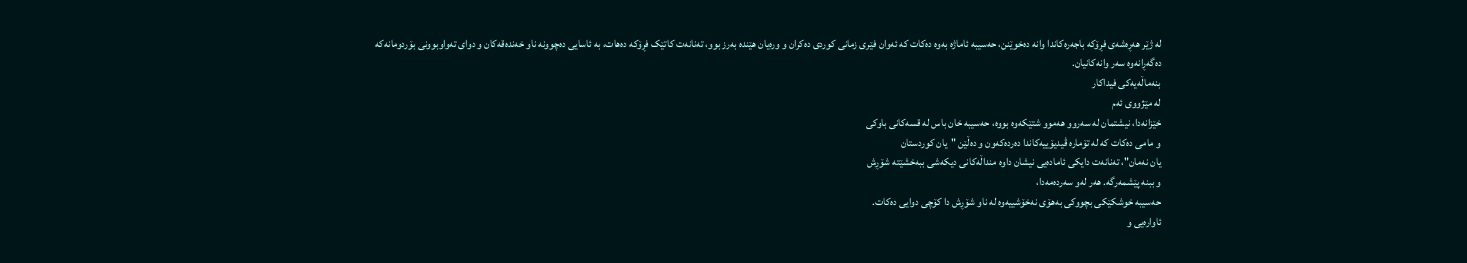لە ژێر هەڕەشەی فڕۆکە باجەرەکاندا وانە دەخوێنن، حەسیبە ئاماژە بەوە دەکات کە ئەوان فێری زمانی کوردی دەکران و ورەیان هێندە بەرز بوو، تەنانەت کاتێک فڕۆکە دەهات، بە ئاسایی دەچوونە ناو خەندەقەکان و دوای تەواوبوونی بۆردومانەکە دەگەڕانەوە سەر وانەکانیان.
بنەماڵەیەکی فیداکار
لە مێژووی ئەم
خێزانەدا، نیشتمان لە سەروو هەموو شتێکەوە بووە، حەسیبە خان باس لە قسەکانی باوکی
و مامی دەکات کە لە تۆمارە ڤیدیۆییەکاندا دەردەکەون و دەڵێن "یان کوردستان
یان نەمان"، تەنانەت دایکی ئامادەیی نیشان داوە منداڵەکانی دیکەشی ببەخشێتە شۆڕش
و ببنە پێشمەرگە. هەر لەو سەردەمەدا،
حەسیبە خوشکێکی بچووکی بەهۆی نەخۆشییەوە لە ناو شۆڕش دا کۆچی دوایی دەکات.
ئاوارەیی و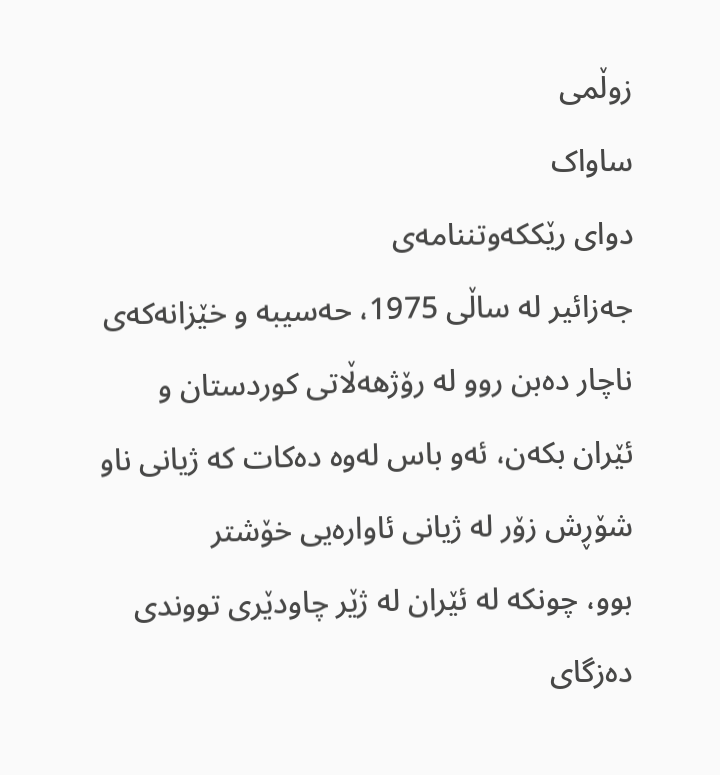زوڵمی
ساواک
دوای رێککەوتننامەی
جەزائیر لە ساڵی 1975، حەسیبە و خێزانەکەی ناچار دەبن روو لە رۆژهەڵاتی کوردستان و
ئێران بکەن، ئەو باس لەوە دەکات کە ژیانی ناو شۆڕش زۆر لە ژیانی ئاوارەیی خۆشتر
بوو، چونکە لە ئێران لە ژێر چاودێری تووندی دەزگای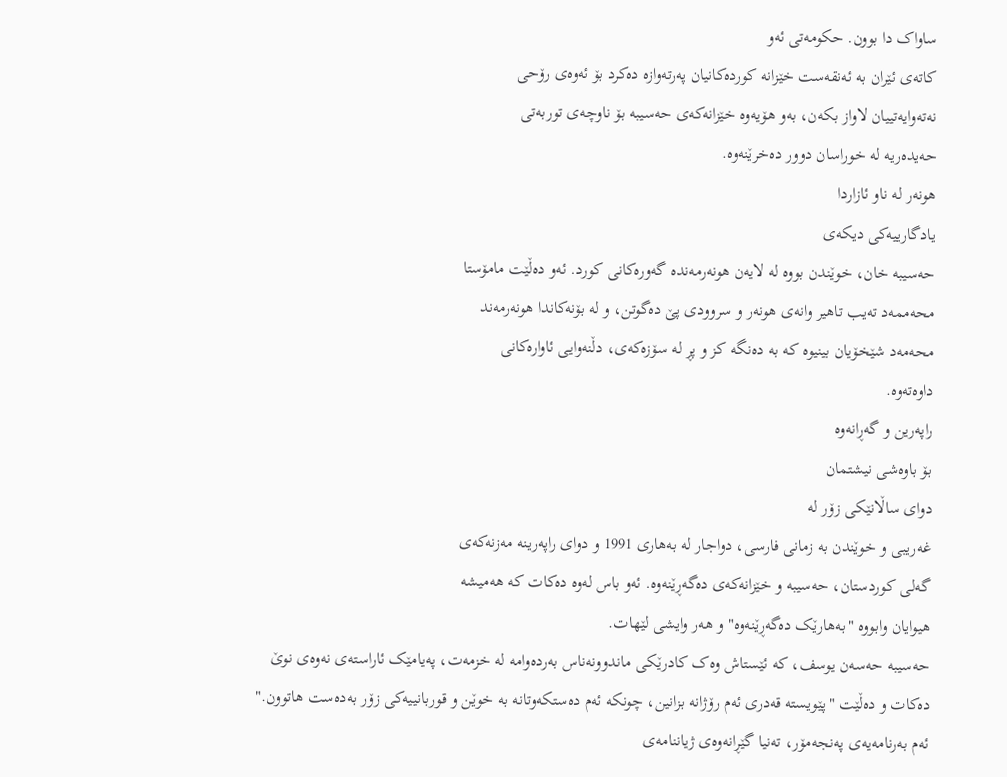ساواک دا بوون. حکومەتی ئەو
کاتەی ئێران بە ئەنقەست خێزانە کوردەکانیان پەرتەوازە دەکرد بۆ ئەوەی رۆحی
نەتەوایەتییان لاواز بکەن، بەو هۆیەوە خێزانەکەی حەسیبە بۆ ناوچەی توربەتی
حەیدەریە لە خوراسان دوور دەخرێنەوە.
هونەر لە ناو ئازاردا
یادگارییەکی دیکەی
حەسیبە خان، خوێندن بووە لە لایەن هونەرمەندە گەورەکانی کورد. ئەو دەڵێت مامۆستا
محەممەد تەیب تاهیر وانەی هونەر و سروودی پێ دەگوتن، و لە بۆنەکاندا هونەرمەند
محەمەد شێخۆیان بینیوە کە بە دەنگە کز و پڕ لە سۆزەکەی، دڵنەوایی ئاوارەکانی
داوەتەوە.
راپەرین و گەڕانەوە
بۆ باوەشی نیشتمان
دوای ساڵانێکی زۆر لە
غەریبی و خوێندن بە زمانی فارسی، دواجار لە بەهاری 1991 و دوای راپەرینە مەزنەکەی
گەلی کوردستان، حەسیبە و خێزانەکەی دەگەڕێنەوە. ئەو باس لەوە دەکات کە هەمیشە
هیوایان وابووە "بەهارێک دەگەڕێنەوە" و هەر وایشی لێهات.
حەسیبە حەسەن یوسف، کە ئێستاش وەک کادرێکی ماندوونەناس بەردەوامە لە خزمەت، پەیامێک ئاراستەی نەوەی نوێ دەکات و دەڵێت "پێویستە قەدری ئەم رۆژانە بزانین، چونکە ئەم دەستکەوتانە بە خوێن و قوربانییەکی زۆر بەدەست هاتوون."
ئەم بەرنامەیەی پەنجەمۆر، تەنیا گێڕانەوەی ژیاننامەی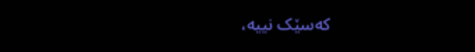کەسێک نییە،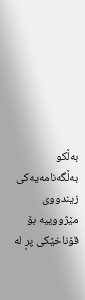بەڵکو بەڵگەنامەیەکی زیندووی مێژووییە بۆ قۆناخێکی پڕ لە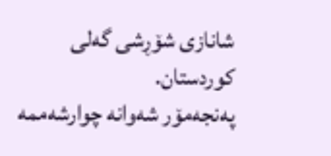شانازی شۆڕشی گەلی کوردستان.
پەنجەمۆر شەوانە چوارشەممە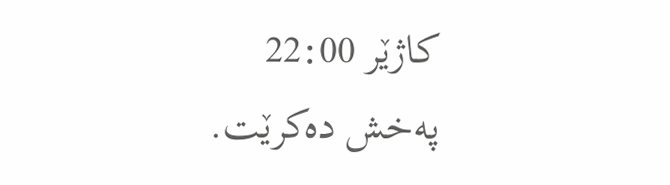کاژێر 22:00 پەخش دەکرێت.